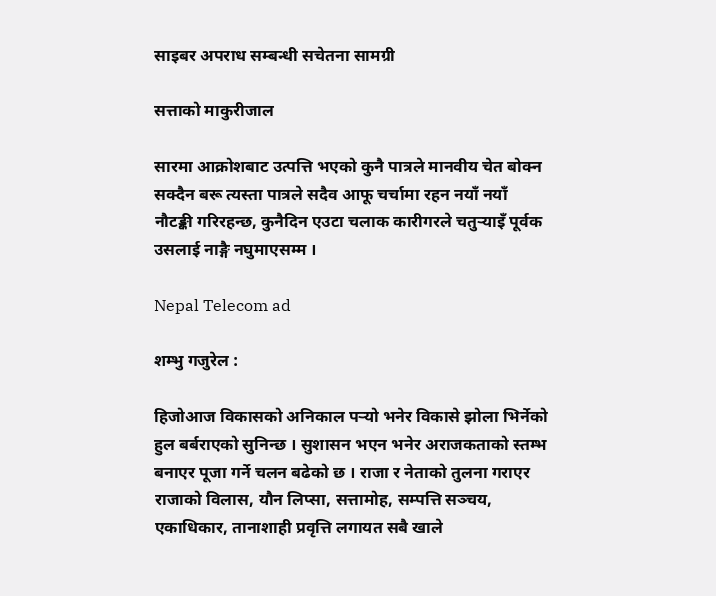साइबर अपराध सम्बन्धी सचेतना सामग्री

सत्ताको माकुरीजाल

सारमा आक्रोशबाट उत्पत्ति भएको कुनै पात्रले मानवीय चेत बोक्न सक्दैन बरू त्यस्ता पात्रले सदैव आफू चर्चामा रहन नयाँ नयाँ नौटङ्की गरिरहन्छ, कुनैदिन एउटा चलाक कारीगरले चतुर्‍याइँ पूर्वक उसलाई नाङ्गै नघुमाएसम्म ।

Nepal Telecom ad

शम्भु गजुरेल :

हिजोआज विकासको अनिकाल पर्‍यो भनेर विकासे झोला भिर्नेको हुल बर्बराएको सुनिन्छ । सुशासन भएन भनेर अराजकताको स्तम्भ बनाएर पूजा गर्ने चलन बढेको छ । राजा र नेताको तुलना गराएर राजाको विलास, यौन लिप्सा, सत्तामोह, सम्पत्ति सञ्चय, एकाधिकार, तानाशाही प्रवृत्ति लगायत सबै खाले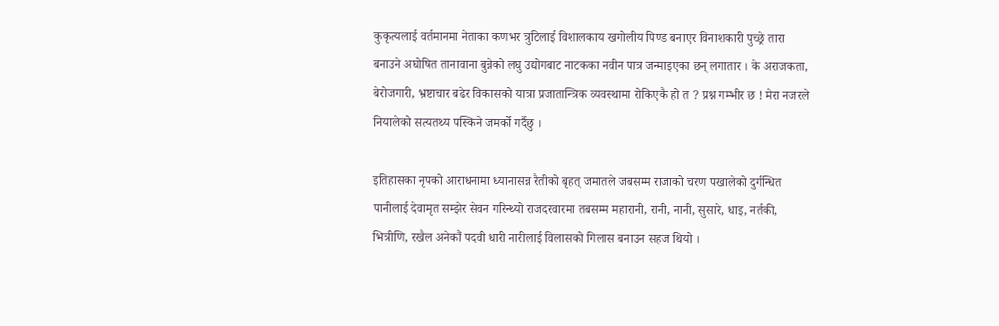कुकृत्यलाई वर्तमानमा नेताका कणभर त्रुटिलाई विशालकाय खगोलीय पिण्ड बनाएर विनाशकारी पुच्छ्रे तारा बनाउने अघोषित तानावाना बुन्नेको लघु उद्योगबाट नाटकका नवीन पात्र जन्माइएका छन् लगातार । के अराजकता, बेरोजगारी, भ्रष्टाचार बढेर विकासको यात्रा प्रजातान्त्रिक व्यवस्थामा रोकिएकै हो त ? प्रश्न गम्भीर छ ! मेरा नजरले नियालेको सत्यतथ्य पस्किने जमर्को गर्दैछु ।

इतिहासका नृपको आराधनामा ध्यानासन्न रैतीको बृहत् जमातले जबसम्म राजाको चरण पखालेको दुर्गन्धित पानीलाई देवामृत सम्झेर सेवन गरिन्थ्यो राजदरवारमा तबसम्म महारानी, रानी, नानी, सुसारे, धाइ, नर्तकी, भित्रीणि, रखैल अनेकौं पदवी धारी नारीलाई विलासको गिलास बनाउन सहज थियो ।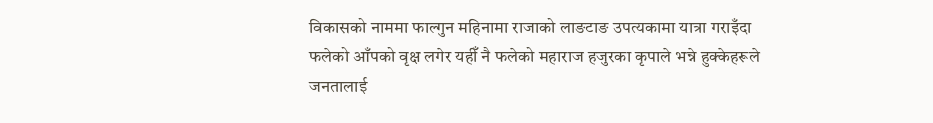विकासको नाममा फाल्गुन महिनामा राजाको लाङटाङ उपत्यकामा यात्रा गराइँदा फलेको आँपको वृक्ष लगेर यहीँ नै फलेको महाराज हजुरका कृपाले भन्ने हुक्केहरूले जनतालाई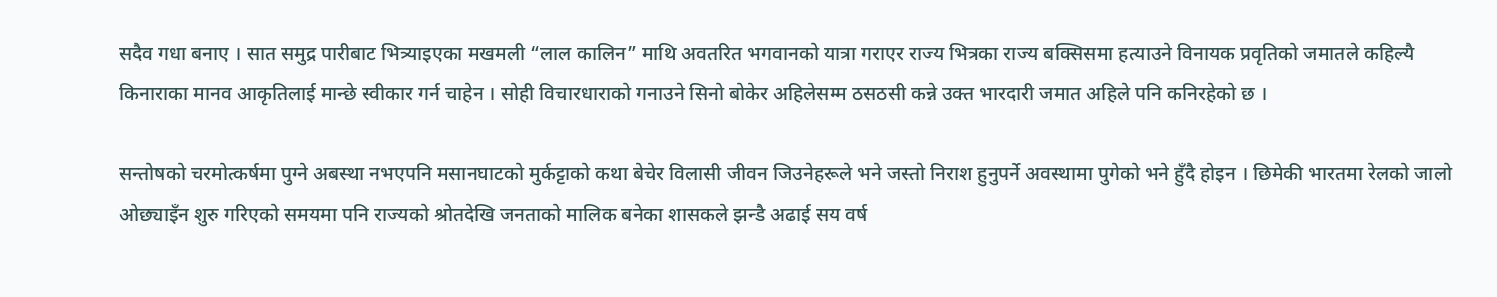सदैव गधा बनाए । सात समुद्र पारीबाट भित्र्याइएका मखमली “लाल कालिन” माथि अवतरित भगवानको यात्रा गराएर राज्य भित्रका राज्य बक्सिसमा हत्याउने विनायक प्रवृतिको जमातले कहिल्यै किनाराका मानव आकृतिलाई मान्छे स्वीकार गर्न चाहेन । सोही विचारधाराको गनाउने सिनो बोकेर अहिलेसम्म ठसठसी कन्ने उक्त भारदारी जमात अहिले पनि कनिरहेको छ ।

सन्तोषको चरमोत्कर्षमा पुग्ने अबस्था नभएपनि मसानघाटको मुर्कट्टाको कथा बेचेर विलासी जीवन जिउनेहरूले भने जस्तो निराश हुनुपर्ने अवस्थामा पुगेको भने हुँदै होइन । छिमेकी भारतमा रेलको जालो ओछ्याइँन शुरु गरिएको समयमा पनि राज्यको श्रोतदेखि जनताको मालिक बनेका शासकले झन्डै अढाई सय वर्ष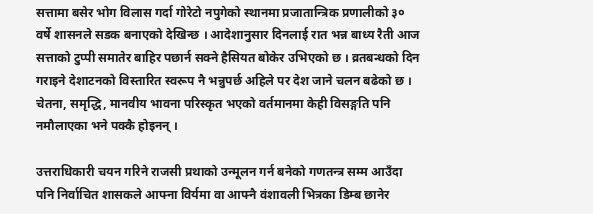सत्तामा बसेर भोग विलास गर्दा गोरेटो नपुगेको स्थानमा प्रजातान्त्रिक प्रणालीको ३० वर्षे शासनले सडक बनाएको देखिन्छ । आदेशानुसार दिनलाई रात भन्न बाध्य रैती आज सत्ताको टुप्पी समातेर बाहिर पछार्न सक्ने हैसियत बोकेर उभिएको छ । व्रतबन्धको दिन गराइने देशाटनको विस्तारित स्वरूप नै भन्नुपर्छ अहिले पर देश जाने चलन बढेको छ । चेतना, समृद्धि, मानवीय भावना परिस्कृत भएको वर्तमानमा केही विसङ्गति पनि नमौलाएका भने पक्कै होइनन् ।

उत्तराधिकारी चयन गरिने राजसी प्रथाको उन्मूलन गर्न बनेको गणतन्त्र सम्म आउँदा पनि निर्वाचित शासकले आफ्ना विर्यमा वा आफ्नै वंशावली भित्रका डिम्ब छानेर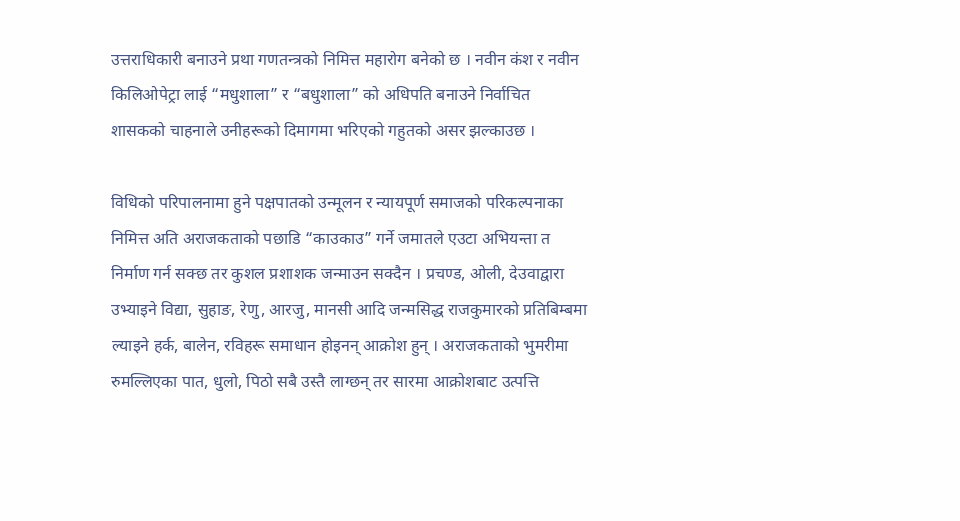उत्तराधिकारी बनाउने प्रथा गणतन्त्रको निमित्त महारोग बनेको छ । नवीन कंश र नवीन किलिओपेट्रा लाई “मधुशाला” र “बधुशाला” को अधिपति बनाउने निर्वाचित शासकको चाहनाले उनीहरूको दिमागमा भरिएको गहुतको असर झल्काउछ ।

विधिको परिपालनामा हुने पक्षपातको उन्मूलन र न्यायपूर्ण समाजको परिकल्पनाका निमित्त अति अराजकताको पछाडि “काउकाउ” गर्ने जमातले एउटा अभियन्ता त निर्माण गर्न सक्छ तर कुशल प्रशाशक जन्माउन सक्दैन । प्रचण्ड, ओली, देउवाद्वारा उभ्याइने विद्या, सुहाङ, रेणु, आरजु, मानसी आदि जन्मसिद्ध राजकुमारको प्रतिबिम्बमा ल्याइने हर्क, बालेन, रविहरू समाधान होइनन् आक्रोश हुन् । अराजकताको भुमरीमा रुमल्लिएका पात, धुलो, पिठो सबै उस्तै लाग्छन् तर सारमा आक्रोशबाट उत्पत्ति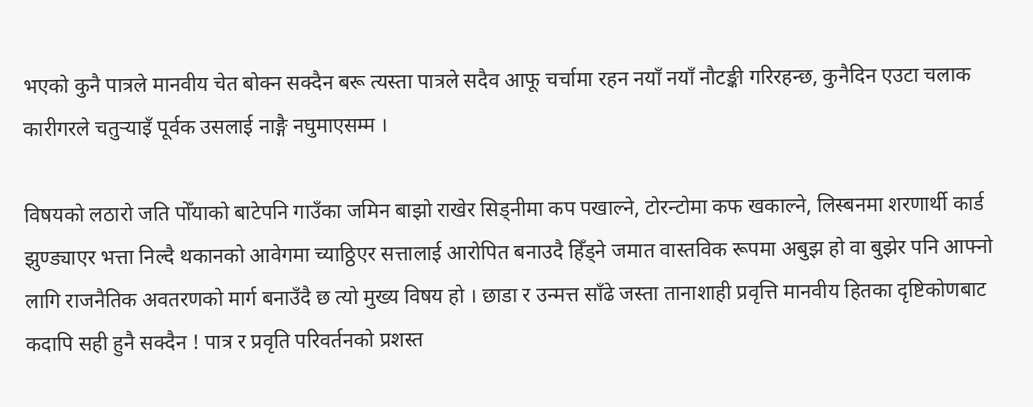भएको कुनै पात्रले मानवीय चेत बोक्न सक्दैन बरू त्यस्ता पात्रले सदैव आफू चर्चामा रहन नयाँ नयाँ नौटङ्की गरिरहन्छ, कुनैदिन एउटा चलाक कारीगरले चतुर्‍याइँ पूर्वक उसलाई नाङ्गै नघुमाएसम्म ।

विषयको लठारो जति पोँयाको बाटेपनि गाउँका जमिन बाझो राखेर सिड्नीमा कप पखाल्ने, टोरन्टोमा कफ खकाल्ने, लिस्बनमा शरणार्थी कार्ड झुण्ड्याएर भत्ता निल्दै थकानको आवेगमा च्याठ्ठिएर सत्तालाई आरोपित बनाउदै हिँड्ने जमात वास्तविक रूपमा अबुझ हो वा बुझेर पनि आफ्नो लागि राजनैतिक अवतरणको मार्ग बनाउँदै छ त्यो मुख्य विषय हो । छाडा र उन्मत्त साँढे जस्ता तानाशाही प्रवृत्ति मानवीय हितका दृष्टिकोणबाट कदापि सही हुनै सक्दैन ! पात्र र प्रवृति परिवर्तनको प्रशस्त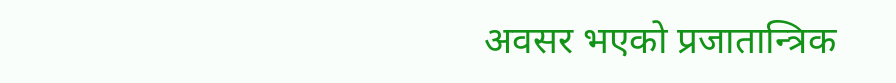अवसर भएको प्रजातान्त्रिक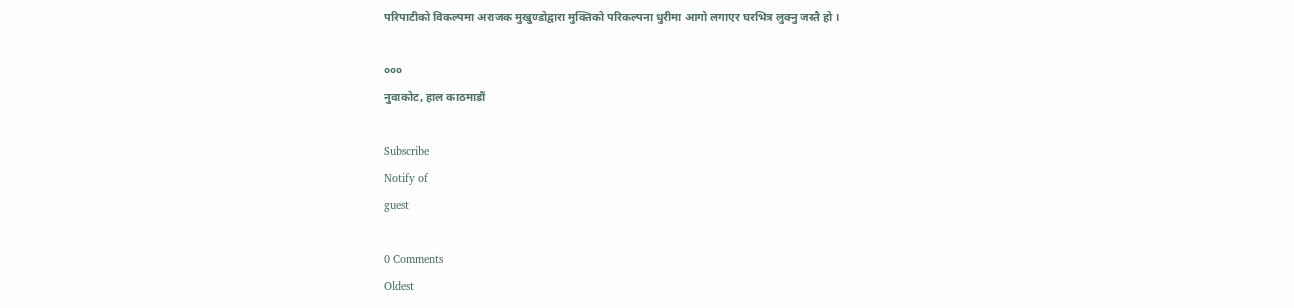परिपाटीको विकल्पमा अराजक मुखुण्डोद्वारा मुक्तिको परिकल्पना धुरीमा आगो लगाएर घरभित्र लुक्नु जस्तै हो ।

०००
नुवाकोट, हाल काठमाडौं

Subscribe
Notify of
guest

0 Comments
Oldest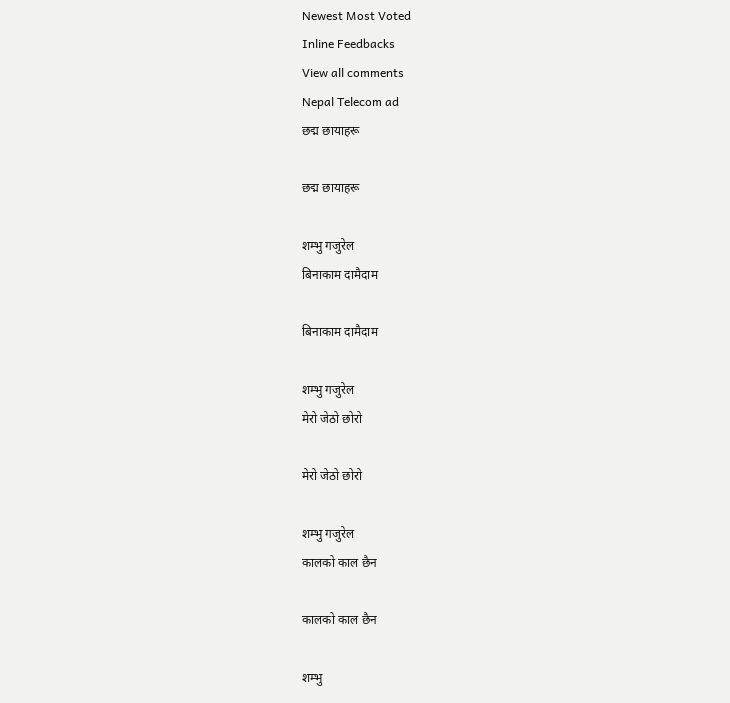Newest Most Voted
Inline Feedbacks
View all comments
Nepal Telecom ad
छद्म छायाहरू

छद्म छायाहरू

शम्भु गजुरेल
बिनाकाम दामैदाम

बिनाकाम दामैदाम

शम्भु गजुरेल
मेरो जेठो छोरो

मेरो जेठो छोरो

शम्भु गजुरेल
कालको काल छैन

कालको काल छैन

शम्भु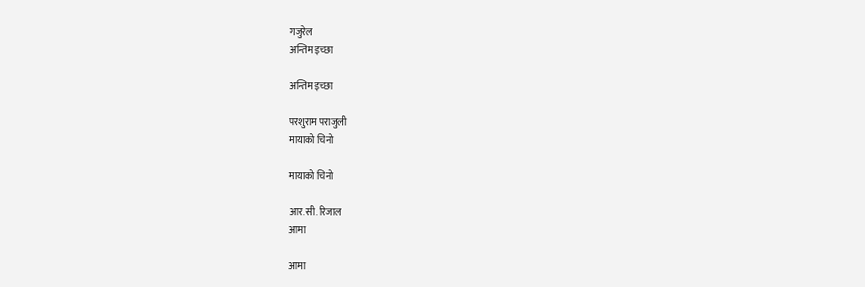गजुरेल
अन्तिम इच्छा

अन्तिम इच्छा

परशुराम पराजुली
मायाको चिनो

मायाको चिनो

आर.सी. रिजाल
आमा

आमा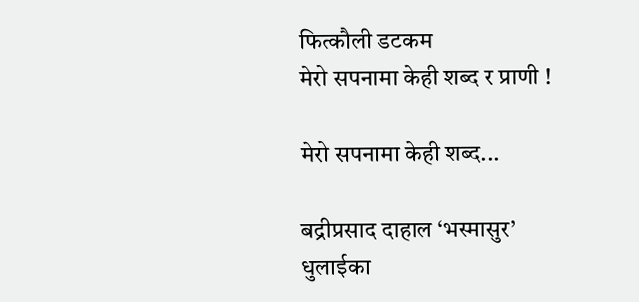फित्कौली डटकम
मेरो सपनामा केही शब्द र प्राणी !

मेरो सपनामा केही शब्द...

बद्रीप्रसाद दाहाल ‘भस्मासुर’
धुलाईका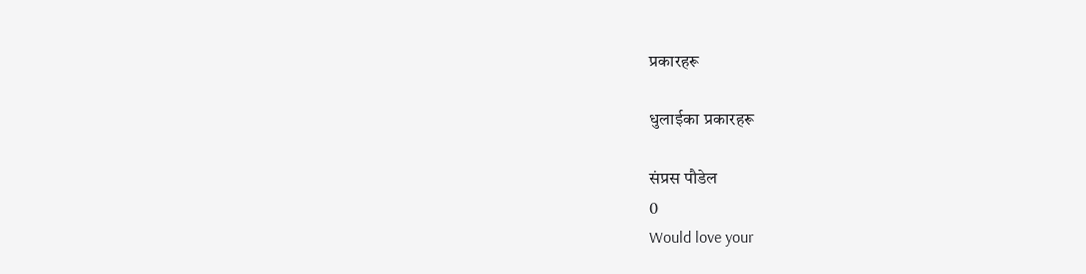प्रकारहरू

धुलाईका प्रकारहरू

संप्रस पौडेल
0
Would love your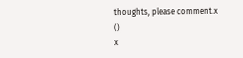thoughts, please comment.x
()
x